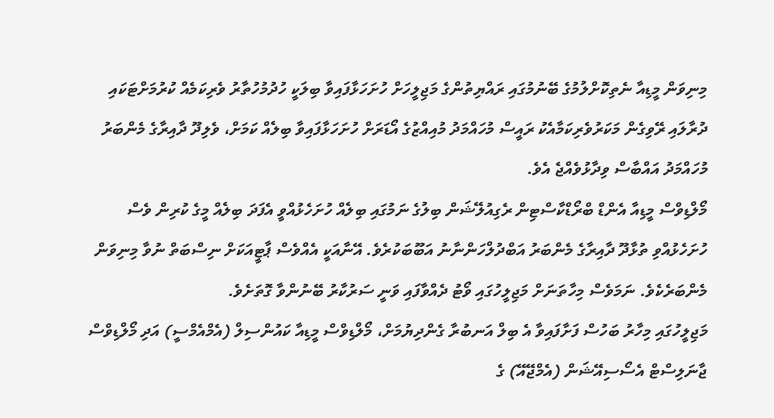މިނިވަން މީޑިއާ ނެތިކޮށްލުމުގެ ބޭނުމުގައި ރައްޔިތުންގެ މަޖިލީހަށް ހުށަހަޅާފައިވާ ބިލަކީ ހުދުމުހުތާރު ވެރިކަމެއް ކުރުމަށްޓަކައި ދުރާލައި ރޭވިގެން މަކަރުވެރިކަމާއެކު ރައީސް މުހައްމަދު މުއިއްޒުގެ އޯޑަރަށް ހުށަހަޅާފައިވާ ބިލެއް ކަމަށް، ވެލިދޫ ދާއިރާގެ މެންބަރު މުހައްމަދު އައްބާސް ވިދާޅުވެއްޖެ އެވެ.
މޯލްޑިވްސް މީޑިއާ އެންޑް ބްރޯޑްކާސްޓިން ރެގިއުލޭޝަން ބިލުގެ ނަމުގައި ބިލެއް ހުށަހެޅުއްވީ އެފަދަ ބިލެއް މީގެ ކުރިން ވެސް ހުށަހެޅުއްވި ތުޅާދޫ ދާއިރާގެ މެންބަރު އަބްދުލްހަންނާނު އަބޫބަކުރެވެ. އޭނާއަކީ އެއްވެސް ޕާޓީއަކަށް ނިސްބަތް ނުވާ މިނިވަން މެންބަރެކެވެ. ނަމަވެސް މިހާތަނަށް މަޖިލީހުގައި ވޯޓު ދެއްވާފައި ވަނީ ސަރުކާރު ބޭނުންވާ ގޮތަށެވެ.
މަޖިލީހުގައި މިހާރު ބަހުސް ފަށާފައިވާ އެ ބިލް އަނބުރާ ގެންދިޔުމަށް، މޯލްޑިވްސް މީޑިއާ ކައުންސިލް (އެމްއެމްސީ) އަދި މޯލްޑިވްސް ޖާނަލިސްޓް އެސޯސިއޭޝަން (އެމްޖޭއޭ) ގެ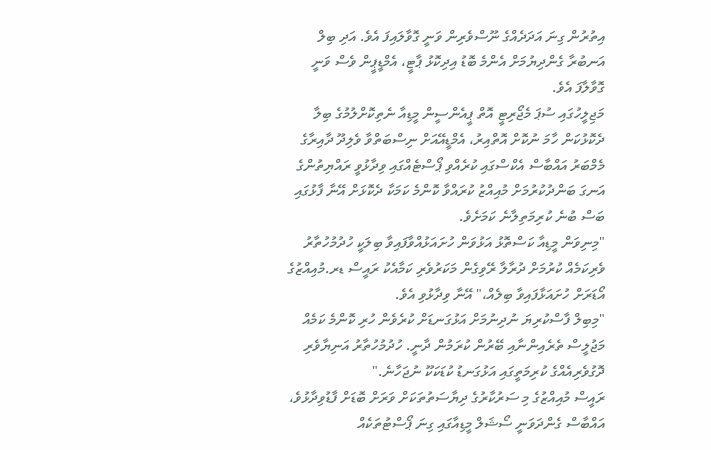އިތުރުން ގިނަ އަދަދެއްގެ ނޫސްވެރިން ވަނީ ގޮވާލައިފަ އެވެ. އަދި ބިލް އަނބުރާ ގެންދިޔުމަށް އެންމެ ބޮޑު އިދިކޮޅު ޕާޓީ، އެމްޑީޕީން ވެސް ވަނީ ގޮވާލާފަ އެވެ.
މަޖިލީހުގައި ސުޕަ މެޖޯރިޓީ އޮތް ޕީއެންސީން މީޑިއާ ނެތިކޮށްލުމުގެ ބިލާ ދެކޮޅުކަން ހާމަ ނުކޮށް އޮތްއިރު، އެމްޑީއޭއަށް ނިސްބަތްވާ ވެލިދޫ ދާއިރާގެ މެމްބަރު އައްބާސް އެކްސްގައި ކުރެއްވި ޕޯސްޓެއްގައި ވިދާޅުވީ ރައްޔިތުންގެ އަނގަ ބަންދުކުރުމަށް މުއިއްޒު ކުރައްވާ ކޮންމެ ކަމަކާ ދެކޮޅަށް އޭނާ ފާޅުގައި ބަސް ބުނެ ކުރިމަތިލާނެ ކަމަށެވެ.
"މިނިވަން މީޑިއާ ކަސްތޮޅު އަޅުވަން ހުށައަޅުއްވާފައިވާ ބިލަކީ ހުދުމުހުތާރު ވެރިކަމެއް ކުރުމަށް ދުރާލާ ރޭވިގެން މަކަރުވެރި ކަމާއެކު ރައީސް ޑރ.މުއިއްޒުގެ އޯޑަރަށް ހުށައަޅާފައިވާ ބިލެއް،" އޭނާ ވިދާޅުވި އެވެ.
"މިބިލް ފާސްކުރިޔަ ނުދިނުމަށް އަޅުގަނޑަށް ކުރެވެން ހުރި ކޮންމެ ކަމެއް މަޖުލީސް ތެރެއިންނާއި ބޭރުން ކުރަމުން ދާނީ. ހުދުމުހުތާރު އަނިޔާވެރި ދޮގުވެރިއެއްގެ ކުރިމަތީގައި އަޅުގަނޑު ކުޑަކަކޫ ނުޖަހާނެ."
ރައީސް މުއިއްޒުގެ މި ސަރުކާރުގެ ދިޔާސަތުތަކަށް ވަރަށް ބޮޑަށް ފާޑުވިދާޅުވެ، އައްބާސް ގެންދަވަނީ ސޯޝަލް މީޑިއާގައި ގިނަ ޕޯސްޓުތަކެއް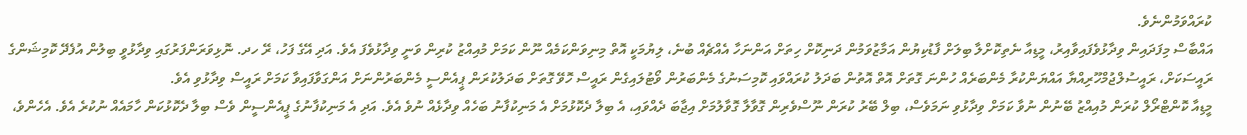ކުރައްވަމުންނެވެ.
އައްބާސް މިފަދައިން ވިދާޅުވެފައިވާއިރު، މީޑިއާ ނެތިކޮށްލާ ބިލަށް ފާޑުކިޔުން އަމާޒުވަމުން ދަނިކޮށް ހިތަށް އަންނަހާ އެއްޗެއް ބުނެ، ލިޔުމަކީ އޮތް މިނިވަންކަމެއް ނޫން ކަމަށް މުއިއްޒު ކުރިން ވަނީ ވިދާޅުވެފަ އެވެ. އަދި އޭގެ ފަހު، ރޭ ހދ. ނޮޅިވަރަންފަރުގައި ވިދާޅުވީ ބިލުން އުފެދޭ ކޮމިޝަންގެ ރައީސަކަށް، ރައީސުލްޖުމްހޫރިއްޔާ އައްޔަންކުރާ މެންބަރެއް ހުންނަ ގޮތަށް އޮތް އޮތުން ބަދަލު ކުރައްވައި ކޮމިސަނުގެ މެންބަރުން ވޯޓުލައިގެން ރައީސް ހޮވޭ ގޮތަށް ބަދަލުކުރަން ޕީއެންސީ މެންބަރުންނަށް އަންގަވާފައިވާ ކަމަށް ރައީސް ވިދާޅުވި އެވެ.
މީޑިއާ ކޮންޓްރޯލް ކުރަން މުއިއްޒު ބޭނުން ނުވާ ކަމަށް ވިދާޅުވި ނަމަވެސް، ބިލް ބޭރު ކުރަން ނޫސްވެރިން ގޮވާލާ ގޮވާލުމަށް އިޖާބަ ދެއްވައި، އެ ބިލާ ދެކޮޅުމަށް އެ މަނިކުފާނު ބަހެއް ވިދާޅެއް ނުވެ އެވެ. އަދި އެ މަނިކުފާނުގެ ޕީއެންސީން ވެސް ބިލާ ދެކޮޅުކަން ހާމައެއް ނުކުރެ އެވެ. އެހެންވެ،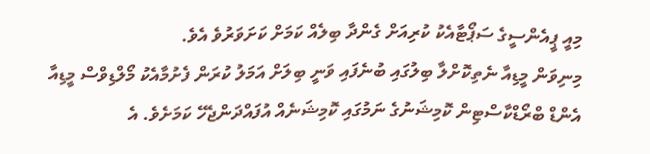މިއީ ޕީއެންސީގެ ސަޕޯޓާއެކު ކުރިއަށް ގެންދާ ބިލެއް ކަމަށް ކަށަވަރުވެ އެވެ.
މިނިވަން މީޑިއާ ނެތިކޮށްލާ ބިލުގައި ބުނެފައި ވަނީ ބިލަށް އަމަލު ކުރަން ފެށުމާއެކު މޯލްޑިވްސް މީޑިއާ އެންޑް ބްރޯޑްކާސްޓިން ކޮމިޝަނުގެ ނަމުގައި ކޮމިޝަނެއް އުފައްދަންޖެހޭ ކަމަށެވެ. އެ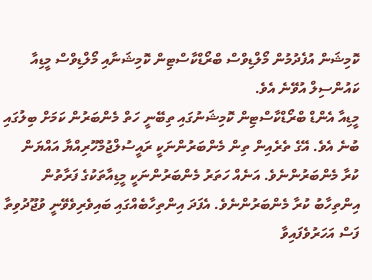ކޮމިޝަން އުފެދުމުން މޯލްޑިވްސް ބްރޯޑްކާސްޓިން ކޮމިޝަނާއި މޯލްޑިވްސް މީޑިއާ ކައުންސިލް އުވޭނެ އެވެ.
މީޑިއާ އެންޑް ބްރޯޑްކާސްޓިން ކޮމިޝަނުގައި ތިބޭނީ ހަތް މެންބަރުން ކަމަށް ބިލުގައި ބުނެ އެވެ. އޭގެ ތެރެއިން ތިން މެންބަރުންނަކީ ރައީސުލްޖުމްހޫރިއްޔާ އައްޔަން ކުރާ މެންބަރުންނެވެ. އަނެއް ހަތަރު މެންބަރުންނަކީ މީޑިއާތަކުގެ ފަރާތުން އިންތިހާބު ކުރާ މެންބަރުންނެވެ. އެފަދަ އިންތިހާބެއްގައި ބައިވެރިވެވޭނީ ވުޖޫދުވިތާ ފަސް އަހަރުވެފައިވާ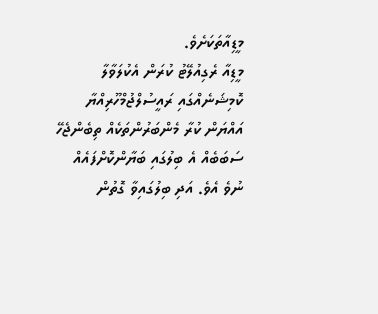މީޑިއާތަކަށެވެ.
މީޑިއާ ރެގިއުލޭޓު ކުރަން އެކުލަވާލާ ކޮމިޝަނެއްގައި ރައީސުލްޖުމްހޫރިއްޔާ އައްޔަން ކުރާ މެންބަރުންތަކެއް ތިބެންޖެހޭ ސަބަބެއް އެ ބިލުގައި ބަޔާންކޮށްފައެއް ނުވެ އެވެ. އަދި ބިލުގައިވާ ގޮތުން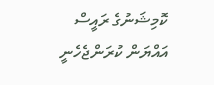ކޮމިޝަނުގެ ރައީސް އައްޔަން ކުރަންޖެހެނީ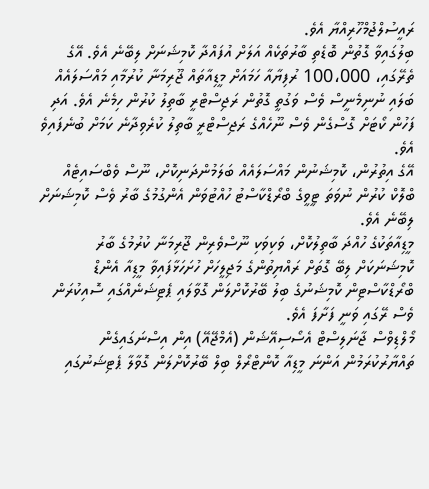ރައީސުލްޖުމްހޫރިއްޔާ އެވެ.
ބިލުގައިވާ ގޮތުން ބޮޑެތި ބާރުތަކެއް އަލަށް އުފައްދާ ކޮމިޝަނަށް ލިބޭނެ އެވެ. އޭގެ ތެރޭގައި، 100،000 ރުފިޔާއާ ހަމައަށް މީޑިއާތައް ޖޫރިމަނާ ކުރުމާއި މައްސަލައެއް ބަލައި ނުނިމެނީސް ވެސް ވަގުތީ ގޮތުން ރަޖިސްޓްރީ ބާތިލު ކުރުން ހިމެނެ އެވެ. އަދި ފަހުން ކޯޓަށް ގޮސްގެން ވެސް ނޫހެއްގެ ރަޖިސްޓްރީ ބާތިލު ކުރެވިދާނެ ކަމަށް ބުނެފައިވެ އެވެ.
އޭގެ އިތުރުން، ކޮމިޝަނުން މައްސަލައެއް ބަލަމުންދަނިކޮށް، ނޫސް ވެބްސައިޓެއް ބްލޮކް ކުރުން ނުވަތަ ޓީވީގެ ބްރޯޑްކާސްޓު ހުއްޓުވަން އެންގުމުގެ ބާރު ވެސް ކޮމިޝަނަށް ލިބޭނެ އެވެ.
މީޑިއާތަކުގެ ހުއްދަ ބާތިލުކޮށް، ވަކިވަކި ނޫސްވެރިން ޖޫރިމަނާ ކުރުމުގެ ބާރު ކޮމިޝަނަކަށް ލިބޭ ގޮތަށް ރައްޔިތުންގެ މަޖިލީހަށް ހުށަހަޅާފައިވާ މީޑިއާ އެންޑް ބްރޯޑްކާސްޓިން ކޮމިޝަނުގެ ބިލު ބޭރުކޮށްލަން ގޮވާލައި ޕެޓިޝަނެއްގައި ސޮއިކުރަން ވެސް ރޭގައި ވަނީ ފަށާފަ އެވެ.
މޯލްޑިވްސް ޖާނަލިސްޓް އެސޯސިއޭޝަން (އެމްޖޭއޭ) އިން އިސްނަގައިގެން ތައްޔާރުކުރަމުން އަންނަ މީޑިއާ ކޮންޓްރޯލް ބިލް ބޭރުކޮށްލަން ގޮވާލާ ޕެޓިޝަނުގައި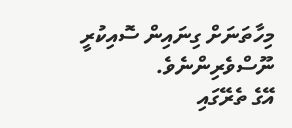މިހާތަނަށް ގިނައިން ސޮއިކުރީ ނޫސްވެރިންނެވެ.
އޭގެ ތެރޭގައި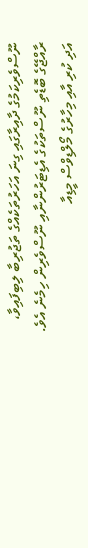ނޫސްވެރިކަމުގެ ދާއިރާގައި ގިނަ އަހަރުތަކެއްގެ ތަޖުރިބާ ލިބިފައިވާ، ރާއްޖޭގެ ބޮޑެތި ނޫސްތަކުގެ އެޑިޓަރުންނާއި ނޫސްވެރިން ހިމެނެ އެވެ. އަދި ކުރި އާއި މިހާރުގެ މޯލްޑިވްސް މީޑިއާ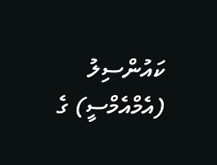ކައުންސިލު (އެމްއެމްސީ) ގެ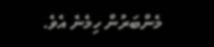މެންބަރުން ހިމެނެ އެވެ.